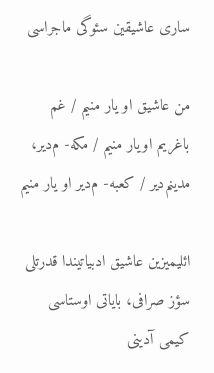ساری عاشیقین سئوگی ماجراسی

من عاشيق او يار منيم / غم باغريم اويار منيم / مکه- م‌دير، مدينم‌دير / کعبه- م‌دير او يار منيم

ائلیمیزین عاشیق ادبیاتیندا قدرتلی سؤز صرافی، بایاتی اوستاسی کیمی آدینی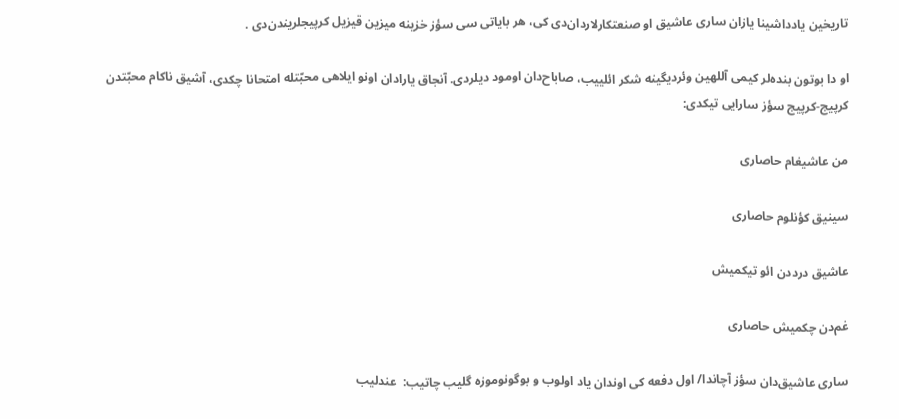تاریخین یادداشینا یازان ساری عاشیق او صنعتکارلاردان‌دی کی، هر بایاتی سی سؤز خزینه‌ میزین قیزیل کرپیجلریندن‌دی .

او دا بوتون بنده‌لر کیمی آللهین وئردیگینه شکر ائلییب، صاباح‌دان اومود دیلردی. آنجاق یارا‌دان اونو ایلاهی محبّتله امتحانا چکدی، آشیق ناکام محبّتدن کرپیج-کرپیج سؤز سارایی تیکدی:

من عاشیغام حاصاری

سینیق کؤنلوم حاصاری

عاشیق درددن ائو تیکمیش

غم‌دن چکمیش حاصاری

ساری عاشیق‌دان سؤز آچاندا/ اول دفعه کی اوندان یاد اولوب و بوگونوموزه گلیب چاتیب:  عندلیب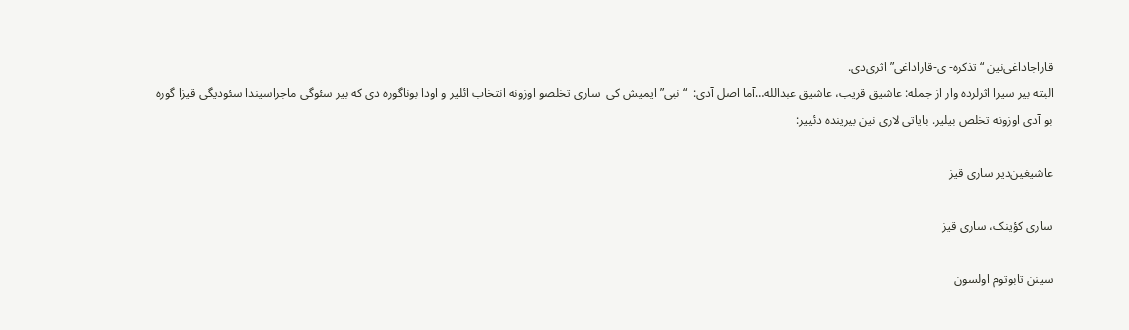قاراجاداغی‌نین “تذکره- ی-قاراداغی” اثری‌دی.
البته بیر سیرا اثرلرده وار از جمله: عاشیق قریب، عاشیق عبدالله…آما اصل آدی:  “نبی” ایمیش کی  ساری تخلصو اوزونه انتخاب ائلیر و اودا بوناگوره دی که بیر سئوگی ماجراسیندا سئودیگی قیزا گوره بو آدی اوزونه تخلص بیلیر. بایاتی لاری نین بیرینده دئییر:

عاشیغین‌دیر ساری قیز

ساری کؤینک، ساری قیز

سینن تابوتوم اولسون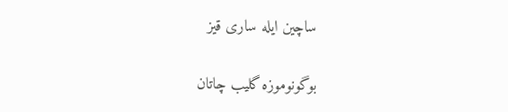ساچین ایله ساری قیز

بوگونوموزه گلیب چاتان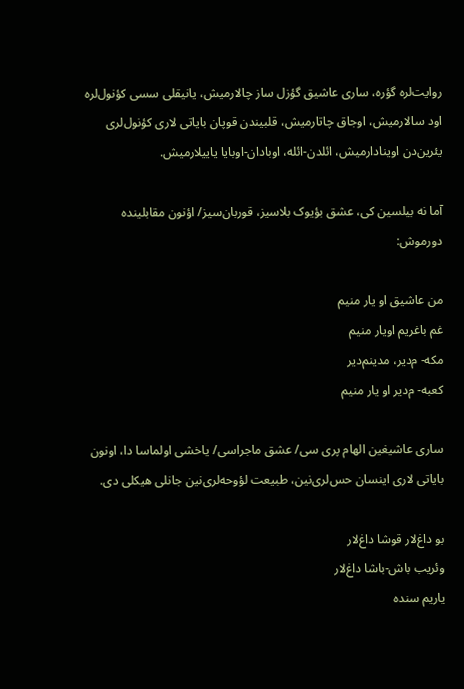روایت‌لره گؤره، ساری عاشیق گؤزل ساز چالارمیش، یانیقلی سسی کؤنول‌لره اود سالارمیش، اوجاق چاتارمیش، قلبیندن قوپان بایاتی لاری کؤنول‌لری یئرین‌دن اوینادارمیش، ائلدن-ائله، اوبا‌دان-اوبایا یاییلارمیش.

آما نه بیلسین کی، عشق بؤیوک بلا‌سیز، قوربان‌سیز/ اؤنون مقابلینده دورموش:

من عاشیق او یار منیم
غم باغریم اویار منیم
مکه- م‌دیر، مدینم‌دیر
کعبه- م‌دیر او یار منیم

ساری عاشیغین الهام پری سی/ عشق ماجراسی/ یاخشی اولماسا دا، اونون بایاتی لاری اینسان حس‌لری‌نین، طبیعت لؤوحه‌لری‌نین جانلی هیکلی دی.

بو داغ‌لار قوشا داغ‌لار
وئریب باش-باشا داغ‌لار
یاریم سنده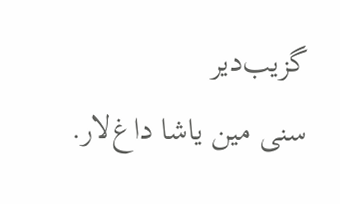گزیب‌دیر
سنی مین یاشا داغ‌لار.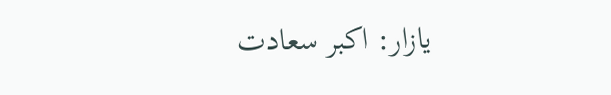یازار: اکبر سعادت